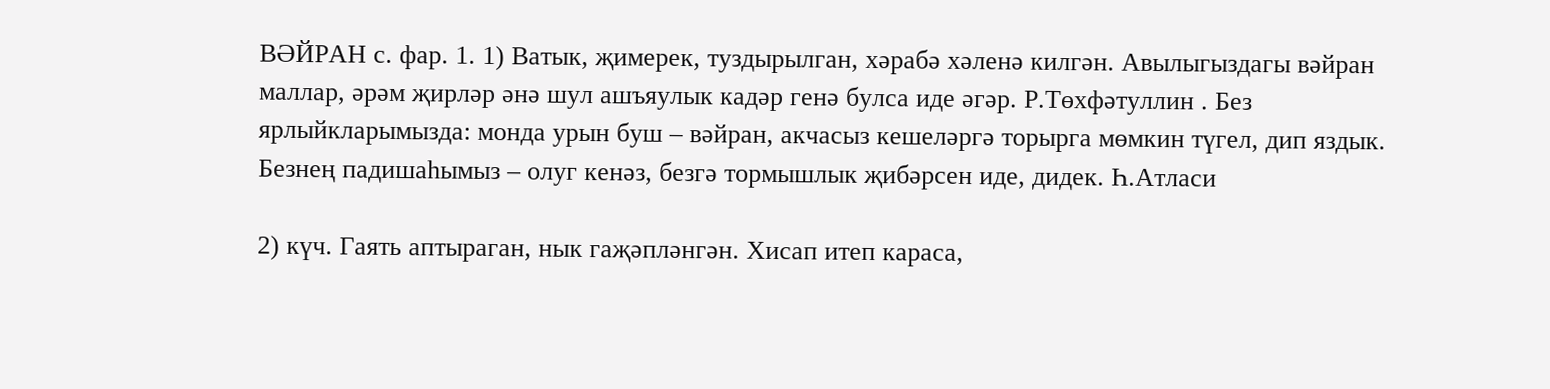ВӘЙРАН с. фар. 1. 1) Ватык, җимерек, туздырылган, хәрабә хәленә килгән. Авылыгыздагы вәйран маллар, әрәм җирләр әнә шул ашъяулык кадәр генә булса иде әгәр. Р.Төхфәтуллин . Без ярлыйкларымызда: монда урын буш – вәйран, акчасыз кешеләргә торырга мөмкин түгел, дип яздык. Безнең падишаһымыз – олуг кенәз, безгә тормышлык җибәрсен иде, дидек. Һ.Атласи

2) күч. Гаять аптыраган, нык гаҗәпләнгән. Хисап итеп караса,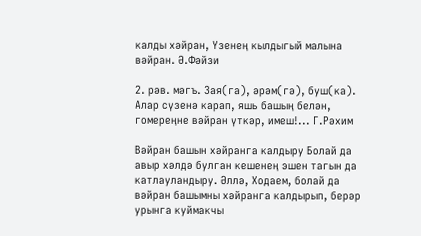калды хәйран, Үзенең кылдыгый малына вәйран. Ә.Фәйзи

2. рәв. мәгъ. Зая(га), әрәм(гә), буш(ка). Алар сүзенә карап, яшь башың белән, гомереңне вәйран үткәр, имеш!... Г.Рәхим

Вәйран башын хәйранга калдыру Болай да авыр хәлдә булган кешенең эшен тагын да катлауландыру. Әллә, Ходаем, болай да вәйран башымны хәйранга калдырып, берәр урынга куймакчы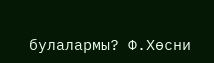булалармы? Ф.Хөсни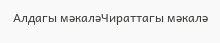Алдагы мәкаләЧираттагы мәкалә